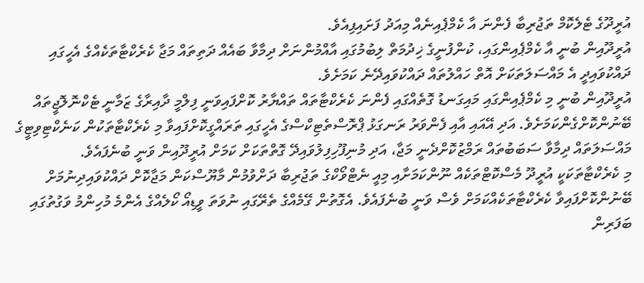އުރީދޫގެ ޓެލެކޮމް ތަޖުރިބާ ފެންނަ އާ ކެމްޕެއިނެއް މިއަދު ފަށައިފިއެވެ.
އުރީދޫއިން ބުނީ އާ ކެމްޕެއިންގައި، ކުންފުނީގެ ޚިދުމަތް ލިބުމުގައި އާއްމުންނަށް ދިމާވާ ބައެއް ދަތިތައް މަޖާ ކެރެކްޓާތަކެއްގެ އެހީގައި ދައްކުވައިދީ އެ މައްސަލަތަކަށް އޮތް ހައްލުތައް ދައްކުވައިދޭނެ ކަމަށެވެ.
އުރީދޫއިން ބުނީ މި ކެމްޕެއިންގައި މައިގަނޑު ގޮތެއްގައި ފެންނަ ކެރެކްޓާތައް ތައްޔާރު ކޮށްފައިވަނީ ފިލްމީ ދާއިރާގެ ޒަމާނީ ޓެކްނޮލޮޖީތައް ބޭނުންކޮށްގެންކަމަށެވެ. އަދި އޭއައި އާއި ފެންވަރު ރަނގަޅު ޕްރޮސްތެޓިކްސްގެ އެހީގައި ތަރައްގީކޮށްފައިވާ މި ކެރެކްޓާތަކުން ކަނެކްޓިވިޓީގެ މައްސަލަތައް ދިމާވާ ސަބަބުތައް ރަމްޒުކޮށްދެނީ މަޖާ، އަދި މުނިފޫހިފިލުވައިދޭ ގޮތްތަކަށް ކަމަށް އުރީދޫއިން ވަނީ ބުނެފައެވެ.
މި ކެރެކްޓާތަކަކީ އުރީދޫ މެސްކޮޓްތަކެއް ނޫންކަމަށާއި މިއީ ނެޓްވޯކްގެ ތަޖުރިބާ ދަށްވުމުން މާޔޫސްކަން މަޖާކޮށް ދައްކުވައިދިނުމަށް ބޭނުންކޮށްފައިވާ ކެރެކްޓާތަކެއްކަމަށް ވެސް ވަނީ ބުނެފައެވެ. އެގޮތުން ގޭމެއްގެ ތެރޭގައި ނުވަތަ ވީޑިއޯ ކޯލެއްގެ އެންމެ މުހިންމު ވަގުތުގައި ބަފަރިން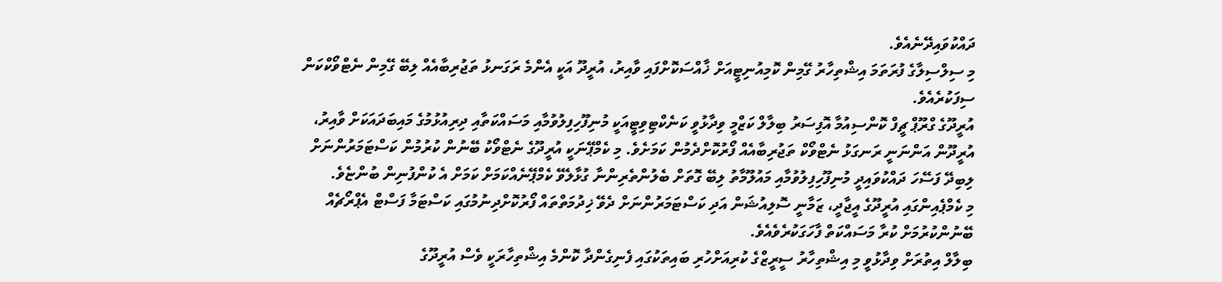ދައްކުވައިދޭނެއެވެ.
މި ސިލްސިލާގެ ފުރަތަމަ އިޝްތިހާރު ގޭމިން ކޮމިއުނިޓީއަށް ޚާއްސަކޮށްފައި ވާއިރު، އުރީދޫ އަކީ އެންމެ ރަގަނޅު ތަޖުރިބާއެއް ލިބޭ ގޭމިން ނެޓްވޯކްކަން ސިފަކުރެއެވެ.
އުރީދޫގެ ގްރޫޕް ޗީފް ކޮންސިއުމާ އޮފިސަރު ބިލާލް ކަޒްމީ ވިދާޅުވީ ކަނެކްޓިވިޓީއަކީ މުނިފޫހިފިލުވުމާއި މަސައްކަތާއި ދިރިއުޅުމުގެ މައިބަދައަކަށް ވާއިރު، އުރީދޫން އަންނަނީ ރަނގަޅު ނެޓްވޯކް ތަޖުރިބާއެއް ފޯރުކޮށްދެމުން ކަމަށެވެ. މި ކެމްޕޭނަކީ އުރީދޫގެ ނެޓްވޯކު ބޭނުން ކުރުމުން ކަސްޓަމަރުންނަށް ލިބިދޭ ފަސޭހަ ދައްކުވައިދީ މުނިފޫހިފިލުވުމާއި މައުލޫމާތު ލިބޭ ގޮތަށް ބެލުންތެރިންނާ ގުޅާލެވޭ ކެމްޕޭނެއްކަމަށް ކަމަށް އެ ކުންފުނިން ބުންޏެވެ.
މި ކެމްޕެއިންގައި އުރީދޫގެ އީޖާދީ، ޒަމާނީ ސޮލިއުޝަން އަދި ކަސްޓަމަރުންނަށް ދެވޭ ޚިދުމަތްތައް ފޯރުކޮށްދިނުމުގައި ކަސްޓަމާ ފަސްޓް އެޕްރޯޗެއް ބޭނުންކުރުމަށް ކުރާ މަސައްކަތް ފާހަގަކުރެވެއެވެ.
ބިލާލް އިތުރަށް ވިދާޅުވީ މި އިޝްތިހާރު ސީރީޒްގެ ކުރިއަށްހުރި ބައިތަކުގައި ފެނިގެންދާ ކޮންމެ އިޝްތިހާރަކީ ވެސް އުރީދޫގެ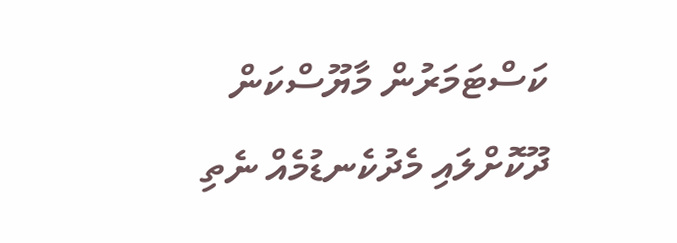ކަސްޓަމަރުން މާޔޫސްކަން ދޫކޮށްލައި މެދުކެނޑުމެއް ނެތި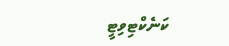ކަނެކްޓިވިޓީ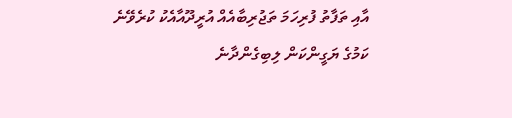އާއި ތަފާތު ފުރިހަމަ ތަޖުރިބާއެއް އުރީދޫއާއެކު ކުރެވޭނެ ކަމުގެ ޔަގީންކަން ލިބިގެންދާނެ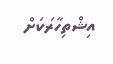އިޝްތިހާރަކަށް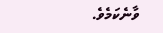ވާނެކަމެވެ.